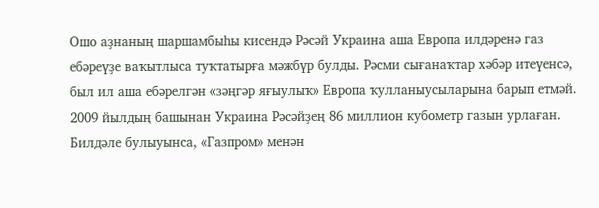Ошо аҙнаның шаршамбыһы кисендә Рәсәй Украина аша Европа илдәренә газ ебәреүҙе ваҡытлыса туҡтатырға мәжбүр булды. Рәсми сығанаҡтар хәбәр итеүенсә, был ил аша ебәрелгән «зәңгәр яғыулыҡ» Европа ҡулланыусыларына барып етмәй. 2009 йылдың башынан Украина Рәсәйҙең 86 миллион кубометр газын урлаған. Билдәле булыуынса, «Газпром» менән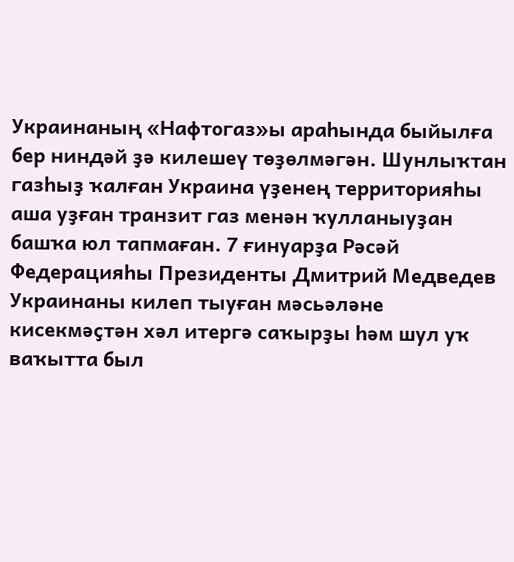Украинаның «Нафтогаз»ы араһында быйылға бер ниндәй ҙә килешеү төҙөлмәгән. Шунлыҡтан газһыҙ ҡалған Украина үҙенең территорияһы аша уҙған транзит газ менән ҡулланыуҙан башҡа юл тапмаған. 7 ғинуарҙа Рәсәй Федерацияһы Президенты Дмитрий Медведев Украинаны килеп тыуған мәсьәләне кисекмәҫтән хәл итергә саҡырҙы һәм шул уҡ ваҡытта был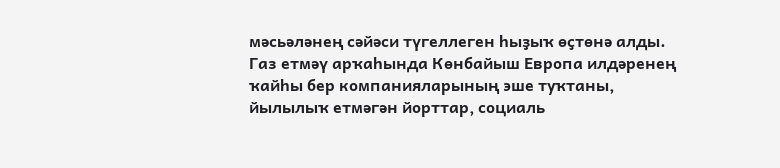мәсьәләнең сәйәси түгеллеген һыҙыҡ өҫтөнә алды. Газ етмәү арҡаһында Көнбайыш Европа илдәренең ҡайһы бер компанияларының эше туҡтаны, йылылыҡ етмәгән йорттар, социаль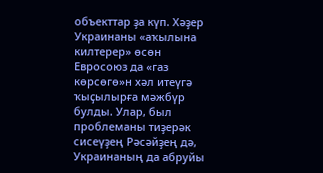объекттар ҙа күп. Хәҙер Украинаны «аҡылына килтерер» өсөн Евросоюз да «газ көрсөгө»н хәл итеүгә ҡыҫылырға мәжбүр булды. Улар, был проблеманы тиҙерәк сисеүҙең Рәсәйҙең дә, Украинаның да абруйы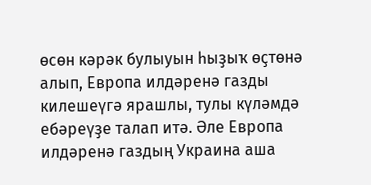өсөн кәрәк булыуын һыҙыҡ өҫтөнә алып, Европа илдәренә газды килешеүгә ярашлы, тулы күләмдә ебәреүҙе талап итә. Әле Европа илдәренә газдың Украина аша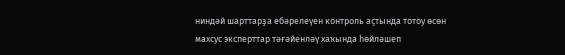ниндәй шарттарҙа ебәрелеүен контроль аҫтында тотоу өсөн махсус эксперттар тәғәйенләү хаҡында һөйләшеп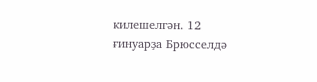килешелгән. 12 ғинуарҙа Брюсселдә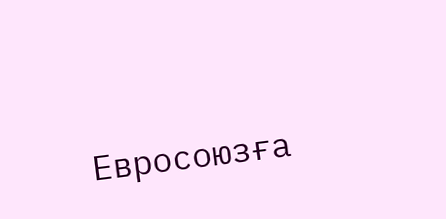Евросоюзға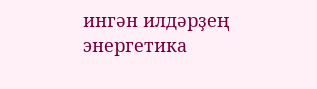ингән илдәрҙең энергетика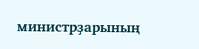министрҙарының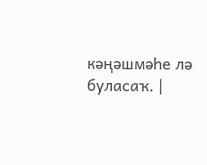кәңәшмәһе лә буласаҡ. |